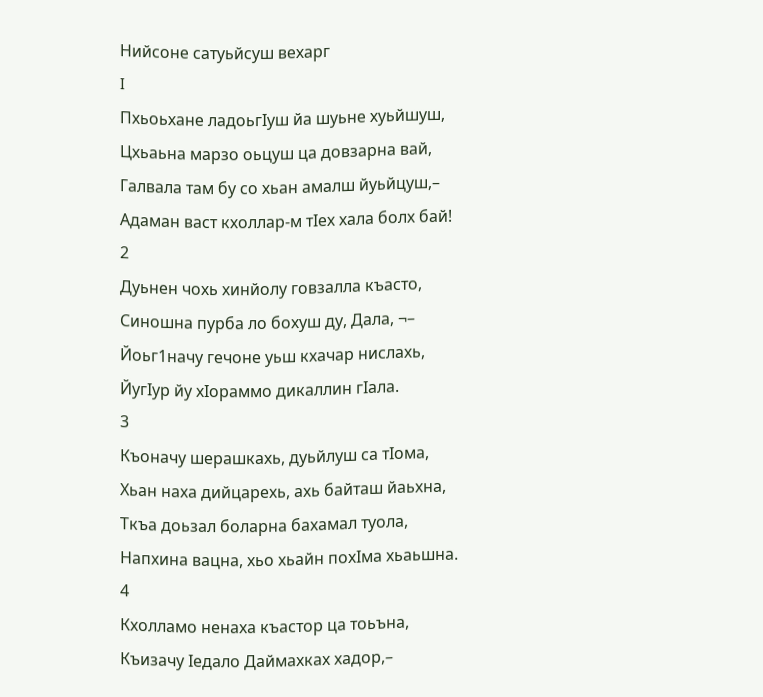Нийсоне сатуьйсуш вехарг
I
Пхьоьхане ладоьгIуш йа шуьне хуьйшуш,
Цхьаьна марзо оьцуш ца довзарна вай,
Галвала там бу со хьан амалш йуьйцуш,–
Адаман васт кхоллар-м тIех хала болх бай!
2
Дуьнен чохь хинйолу говзалла къасто,
Синошна пурба ло бохуш ду, Дала, ¬–
Йоьг1начу гечоне уьш кхачар нислахь,
ЙугIур йу хIораммо дикаллин гIала.
3
Къоначу шерашкахь, дуьйлуш са тIома,
Хьан наха дийцарехь, ахь байташ йаьхна,
Ткъа доьзал боларна бахамал туола,
Напхина вацна, хьо хьайн похIма хьаьшна.
4
Кхолламо ненаха къастор ца тоьъна,
Къизачу Iедало Даймахках хадор,–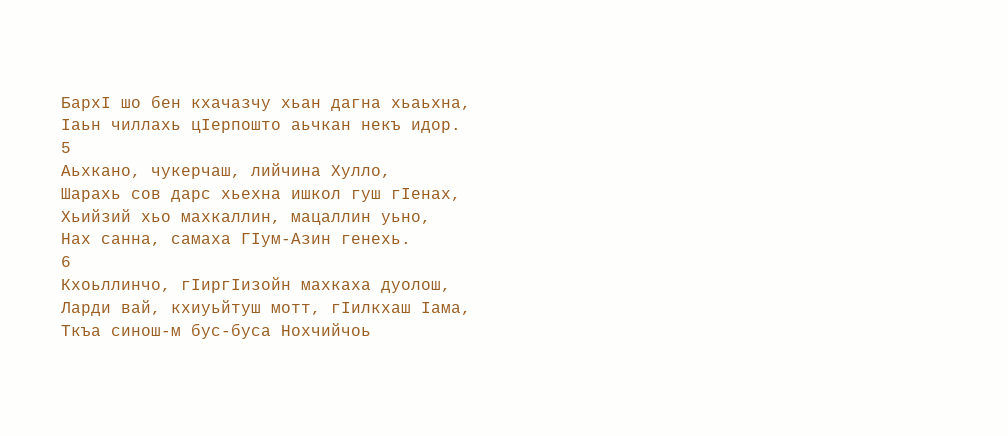БархI шо бен кхачазчу хьан дагна хьаьхна,
Iаьн чиллахь цIерпошто аьчкан некъ идор.
5
Аьхкано, чукерчаш, лийчина Хулло,
Шарахь сов дарс хьехна ишкол гуш гIенах,
Хьийзий хьо махкаллин, мацаллин уьно,
Нах санна, самаха ГIум-Азин генехь.
6
Кхоьллинчо, гIиргIизойн махкаха дуолош,
Ларди вай, кхиуьйтуш мотт, гIилкхаш Iама,
Ткъа синош-м бус-буса Нохчийчоь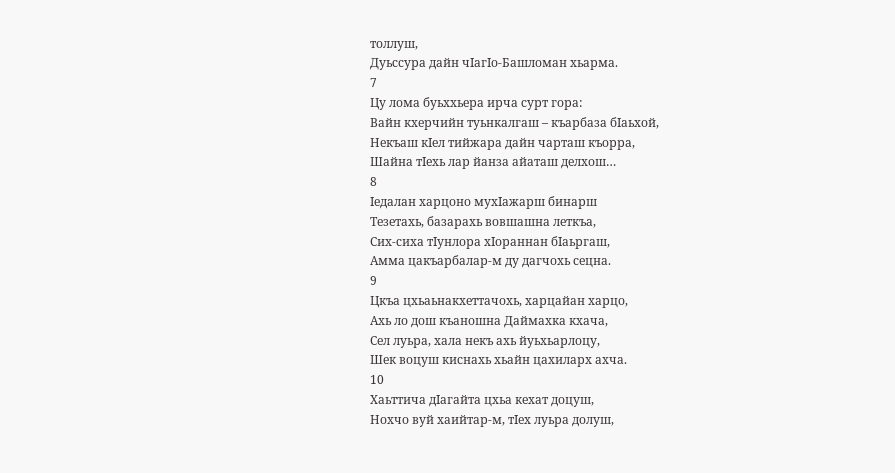толлуш,
Дуьссура дайн чIагIо-Башломан хьарма.
7
Цу лома буьххьера ирча сурт гора:
Вайн кхерчийн туьнкалгаш – къарбаза бIаьхой,
Некъаш кIел тийжара дайн чарташ къорра,
Шайна тIехь лар йанза айаташ делхош…
8
Iедалан харцоно мухIажарш бинарш
Тезетахь, базарахь вовшашна леткъа,
Сих-сиха тIунлора хIораннан бIаьргаш,
Амма цакъарбалар-м ду дагчохь сецна.
9
Цкъа цхьаьнакхеттачохь, харцайан харцо,
Ахь ло дош къаношна Даймахка кхача,
Сел луьра, хала некъ ахь йуьхьарлоцу,
Шек воцуш киснахь хьайн цахиларх ахча.
10
Хаьттича дIагайта цхьа кехат доцуш,
Нохчо вуй хаийтар-м, тIех луьра долуш,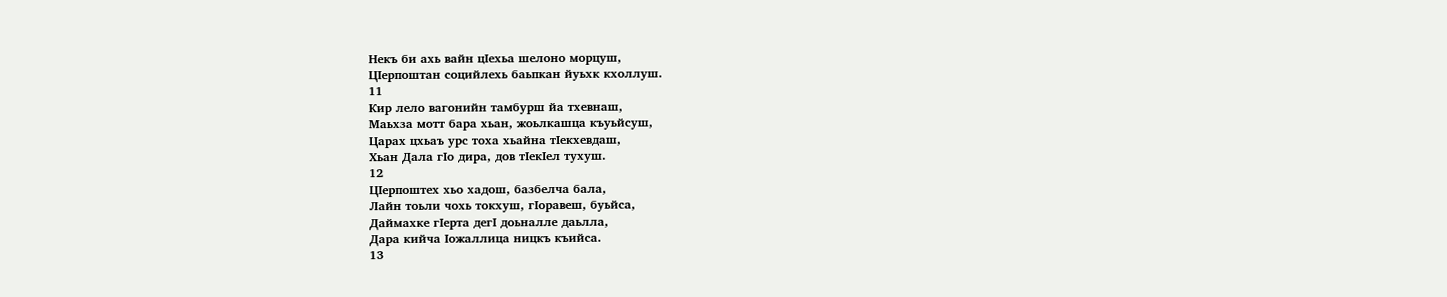Некъ би ахь вайн цIехьа шелоно морцуш,
ЦIерпоштан социйлехь баьпкан йуьхк кхоллуш.
11
Кир лело вагонийн тамбурш йа тхевнаш,
Маьхза мотт бара хьан, жоьлкашца къуьйсуш,
Царах цхьаъ урс тоха хьайна тIекхевдаш,
Хьан Дала гIо дира, дов тIекIел тухуш.
12
ЦIерпоштех хьо хадош, базбелча бала,
Лайн тоьли чохь токхуш, гIоравеш, буьйса,
Даймахке гIерта дегI доьналле даьлла,
Дара кийча Iожаллица ницкъ къийса.
13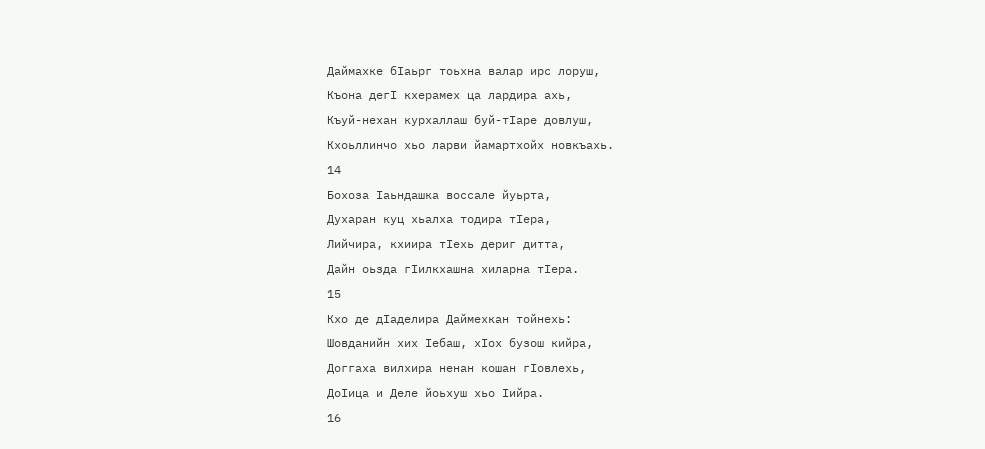Даймахке бIаьрг тоьхна валар ирс лоруш,
Къона дегI кхерамех ца лардира ахь,
Къуй-нехан курхаллаш буй-тIаре довлуш,
Кхоьллинчо хьо ларви йамартхойх новкъахь.
14
Бохоза Iаьндашка воссале йуьрта,
Духаран куц хьалха тодира тIера,
Лийчира, кхиира тIехь дериг дитта,
Дайн оьзда гIилкхашна хиларна тIера.
15
Кхо де дIаделира Даймехкан тойнехь:
Шовданийн хих Iебаш, хIох бузош кийра,
Доггаха вилхира ненан кошан гIовлехь,
ДоIица и Деле йоьхуш хьо Iийра.
16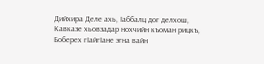Дийхира Деле ахь, Iаббалц дог делхош,
Кавказе хьовзадар нохчийн къоман рицкъ,
Боберех гIайгIане эгна вайн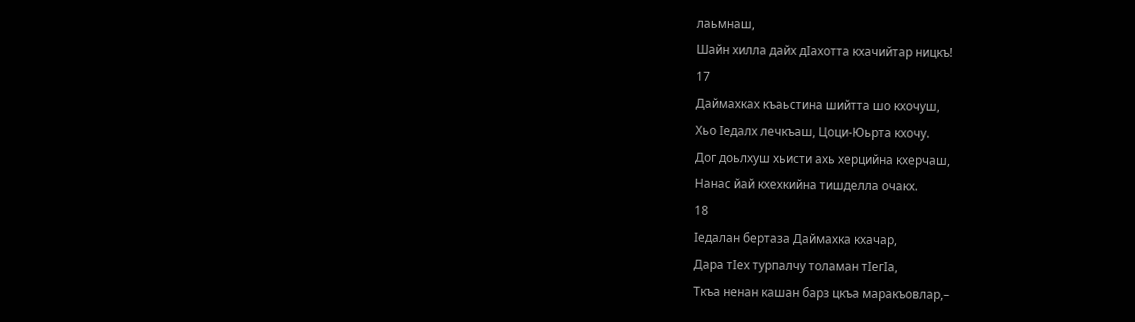лаьмнаш,
Шайн хилла дайх дIахотта кхачийтар ницкъ!
17
Даймахках къаьстина шийтта шо кхочуш,
Хьо Iедалх лечкъаш, Цоци-Юьрта кхочу.
Дог доьлхуш хьисти ахь херцийна кхерчаш,
Нанас йай кхехкийна тишделла очакх.
18
Iедалан бертаза Даймахка кхачар,
Дара тIех турпалчу толаман тIегIа,
Ткъа ненан кашан барз цкъа маракъовлар,–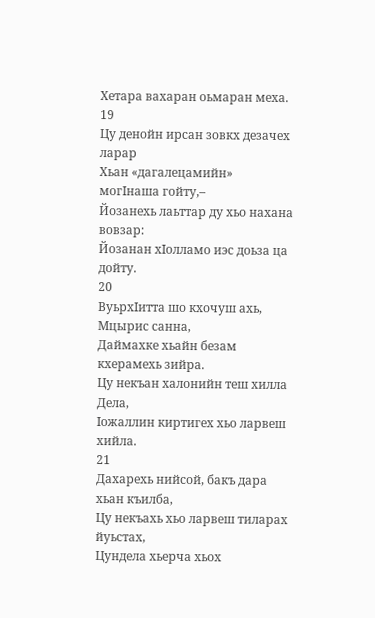Хетара вахаран оьмаран меха.
19
Цу денойн ирсан зовкх дезачех ларар
Хьан «дагалецамийн» могIнаша гойту,–
Йозанехь лаьттар ду хьо нахана вовзар:
Йозанан хIолламо иэс доьза ца дойту.
20
ВуьрхIитта шо кхочуш ахь, Мцырис санна,
Даймахке хьайн безам кхерамехь зийра.
Цу некъан халонийн теш хилла Дела,
Iожаллин киртигех хьо ларвеш хийла.
21
Дахарехь нийсой, бакъ дара хьан къилба,
Цу некъахь хьо ларвеш тиларах йуьстах,
Цундела хьерча хьох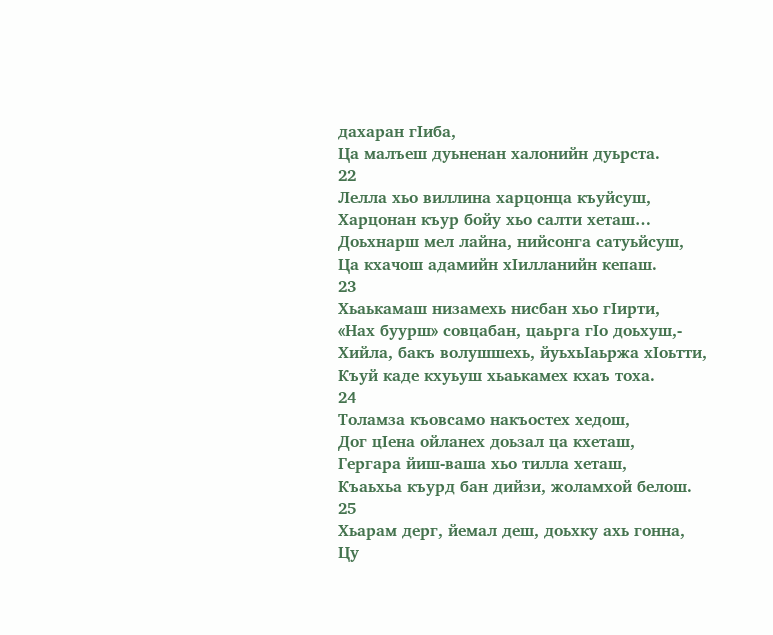дахаран гIиба,
Ца малъеш дуьненан халонийн дуьрста.
22
Лелла хьо виллина харцонца къуйсуш,
Харцонан къур бойу хьо салти хеташ…
Доьхнарш мел лайна, нийсонга сатуьйсуш,
Ца кхачош адамийн хIилланийн кепаш.
23
Хьаькамаш низамехь нисбан хьо гIирти,
«Нах буурш» совцабан, цаьрга гIо доьхуш,-
Хийла, бакъ волушшехь, йуьхьIаьржа хIоьтти,
Къуй каде кхуьуш хьаькамех кхаъ тоха.
24
Толамза къовсамо накъостех хедош,
Дог цIена ойланех доьзал ца кхеташ,
Гергара йиш-ваша хьо тилла хеташ,
Къаьхьа къурд бан дийзи, жоламхой белош.
25
Хьарам дерг, йемал деш, доьхку ахь гонна,
Цу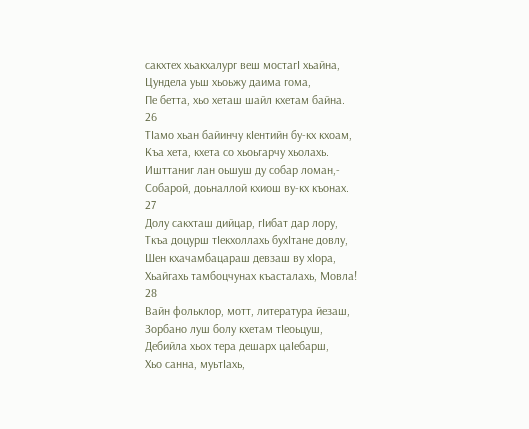сакхтех хьакхалург веш мостагI хьайна,
Цундела уьш хьоьжу даима гома,
Пе бетта, хьо хеташ шайл кхетам байна.
26
ТIамо хьан байинчу кIентийн бу-кх кхоам,
Къа хета, кхета со хьоьгарчу хьолахь.
Ишттаниг лан оьшуш ду собар ломан,-
Собарой, доьналлой кхиош ву-кх къонах.
27
Долу сакхташ дийцар, гIибат дар лору,
Ткъа доцурш тIекхоллахь бухIтане довлу,
Шен кхачамбацараш девзаш ву хIора,
Хьайгахь тамбоцчунах къасталахь, Мовла!
28
Вайн фольклор, мотт, литература йезаш,
Зорбано луш болу кхетам тIеоьцуш,
Дебийла хьох тера дешарх цаIебарш,
Хьо санна, муьтIахь,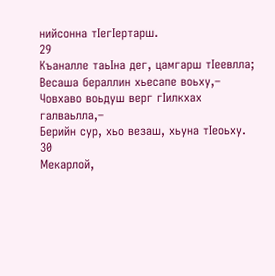нийсонна тIегIертарш.
29
Къаналле таьIна дег, цамгарш тIеевлла;
Весаша бераллин хьесапе воьху,–
Човхаво воьдуш верг гIилкхах галваьлла,–
Берийн сур, хьо везаш, хьуна тIеоьху.
30
Мекарлой,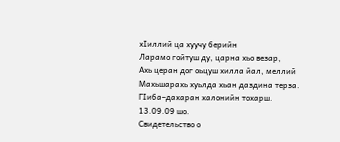хIиллий ца хуучу берийн
Ларамо гойтуш ду, царна хьо везар,
Ахь церан дог оьцуш хилла йал, меллий
Махьшарахь хуьлда хьан даздина терза.
ГIиба–дахаран халонийн тохарш.
13.09.09 шо.
Свидетельство о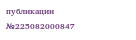публикации №225082000847